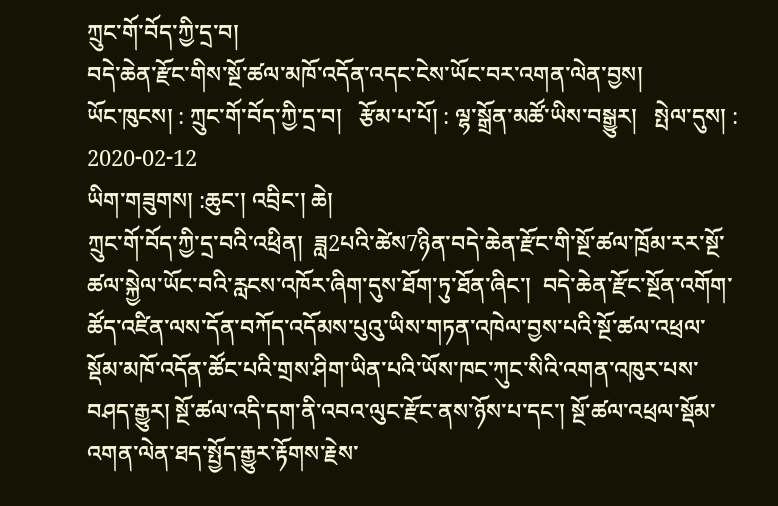ཀྲུང་གོ་བོད་ཀྱི་དྲ་བ།
བདེ་ཆེན་རྫོང་གིས་སྔོ་ཚལ་མཁོ་འདོན་འདང་ངེས་ཡོང་བར་འགན་ལེན་བྱས།
ཡོང་ཁུངས། : ཀྲུང་གོ་བོད་ཀྱི་དྲ་བ།   རྩོམ་པ་པོ། : ལྷ་སྒྲོན་མཚོ་ཡིས་བསྒྱུར།   སྤེལ་དུས། : 2020-02-12
ཡིག་གཟུགས། :ཆུང་། འབྲིང་། ཆེ།
ཀྲུང་གོ་བོད་ཀྱི་དྲ་བའི་འཕྲིན།  ཟླ2པའི་ཚེས7ཉིན་བདེ་ཆེན་རྫོང་གི་སྔོ་ཚལ་ཁྲོམ་རར་སྔོ་ཚལ་སྐྱེལ་ཡོང་བའི་རླངས་འཁོར་ཞིག་དུས་ཐོག་ཏུ་ཐོན་ཞིང་།  བདེ་ཆེན་རྫོང་སྔོན་འགོག་ཚོད་འཛིན་ལས་དོན་བཀོད་འདོམས་པུའུ་ཡིས་གཏན་འཁེལ་བྱས་པའི་སྔོ་ཚལ་འཕྲལ་སྡོམ་མཁོ་འདོན་ཚོང་པའི་གྲས་ཤིག་ཡིན་པའི་ཡོས་ཁང་ཀུང་སིའི་འགན་འཁུར་པས་བཤད་རྒྱུར། སྔོ་ཚལ་འདི་དག་ནི་འབའ་ལུང་རྫོང་ནས་ཉོས་པ་དང་། སྔོ་ཚལ་འཕྲལ་སྡོམ་འགན་ལེན་ཐད་སྤྱོད་རྒྱུར་རྟོགས་རྗེས་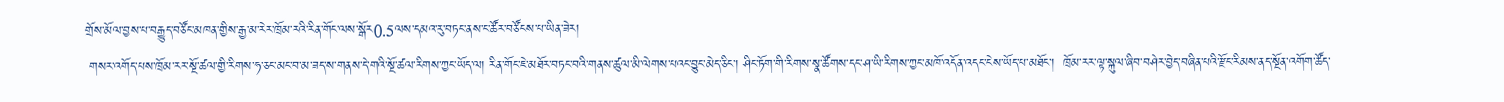གྲོས་མོལ་བྱས་པ་བརྒྱུད་བཙོང་མཁན་གྱིས་རྒྱ་མ་རེར་ཁྲོམ་རའི་རིན་གོང་ལས་སྒོར0.5ལས་དམའ་རུ་བཏང་ནས་ང་ཚོར་བཙོངས་པ་ཡིན་ཟེར།
 གསར་འགོད་པས་ཁྲོམ་རར་སྔོ་ཚལ་གྱི་རིགས་ཧ་ཅང་མང་བ་མ་ཟད་ས་གནས་དེ་གའི་སྔོ་ཚལ་རིགས་ཀྱང་ཡོད་ལ། རིན་གོང་ཇེ་མཐོར་བཏང་བའི་གནས་ཚུལ་མི་ལེགས་པའང་བྱུང་མེད་ཅིང་། ཤིང་ཏོག་གི་རིགས་སྣ་ཚོགས་དང་ཤ་ཡི་རིགས་ཀྱང་མཁོ་འདོན་འདང་ངེས་ཡོད་པ་མཐོང་།  ཁྲོམ་རར་ལྟ་སྐུལ་ཞིབ་བཤེར་བྱེད་བཞིན་པའི་རྫོང་རིམས་ནད་སྔོན་འགོག་ཚོད་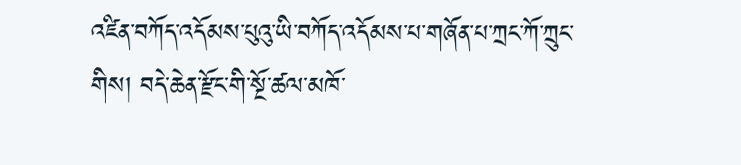འཛིན་བཀོད་འདོམས་པུའུ་ཡི་བཀོད་འདོམས་པ་གཞོན་པ་ཀྲང་ཀོ་ཀྲུང་གིས། བདེ་ཆེན་རྫོང་གི་སྔོ་ཚལ་མཁོ་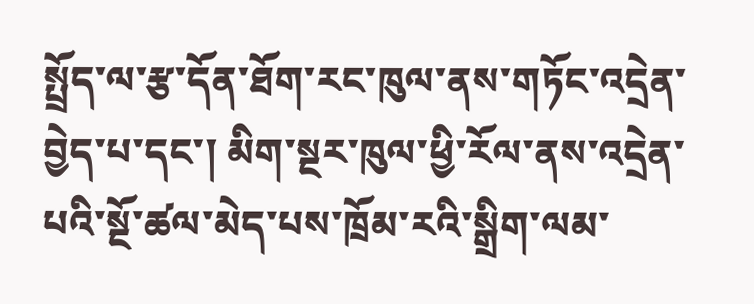སྤྲོད་ལ་རྩ་དོན་ཐོག་རང་ཁུལ་ནས་གཏོང་འདྲེན་བྱེད་པ་དང་། མིག་སྔར་ཁུལ་ཕྱི་རོལ་ནས་འདྲེན་པའི་སྔོ་ཚལ་མེད་པས་ཁྲོམ་རའི་སྒྲིག་ལམ་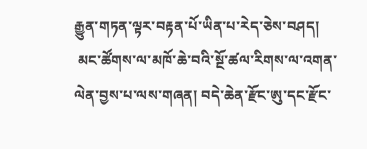རྒྱུན་གཏན་ལྟར་བརྟན་པོ་ཡིན་པ་རེད་ཅེས་བཤད།
 མང་ཚོགས་ལ་མཁོ་ཆེ་བའི་སྔོ་ཚལ་རིགས་ལ་འགན་ལེན་བྱས་པ་ལས་གཞན། བདེ་ཆེན་རྫོང་ཨུ་དང་རྫོང་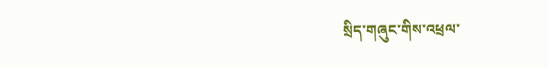སྲིད་གཞུང་གིས་འཕྲལ་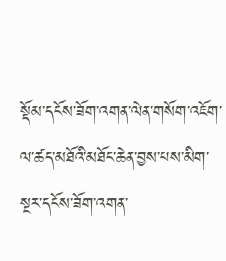སྡོམ་དངོས་ཟོག་འགན་ལེན་གསོག་འཇོག་ལ་ཚད་མཐོའི་མཐོང་ཆེན་བྱས་པས་མིག་སྔར་དངོས་ཟོག་འགན་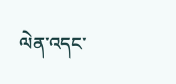ལེན་འདང་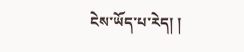ངེས་ཡོད་པ་རེད། །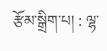རྩོམ་སྒྲིག་པ། : ལྷ་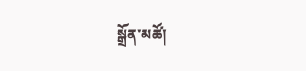སྒྲོན་མཚོ།